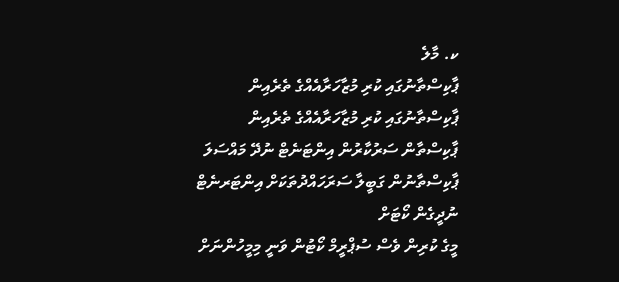ކ. މާލެ
ޕާކިސްތާނުގައި ކުރި މުޒާހަރާއެއްގެ ތެރެއިން
ޕާކިސްތާނުގައި ކުރި މުޒާހަރާއެއްގެ ތެރެއިން
ޕާކިސްތާން ސަރުކާރުން އިންޓަނެޓް ނުދޭ މައްސަލަ
ޕާކިސްތާނުން ގަބީލާ ސަރަހައްދުތަކަށް އިންޓަރނެޓް ނުދީގެން ކޯޓަށް
މީގެ ކުރިން ވެސް ސުޕްރީމް ކޯޓުން ވަނީ މިމީހުންނަށް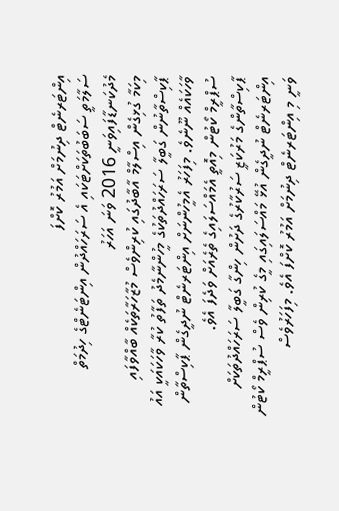އިންޓަރނެޓް ދިނުމަށް އަމުރު ކޮށްފަ
ސަލާމަތީ ސަބަބުތަކަށްޓަކައި އެ ސަރަހައްދުން އިންޓަނެޓްގެ ހިދުމަތް މެދުކަނޑާފައިވަނީ 2016 ވަނަ އަހަރު
މިކަމާ ގުޅިގެން އިސްލާމް އާބާދުގައި ކުރިންވެސް މުޒާހަރާތަކެއް ބާއްވާފައި
ޕާކިސްތާނުން ގަބީލާ ސަރަހައްދުތަކުގެ މީހުންނާމެދު ތަފާތު ކުރާ ވާހަކައަކީ އައު ވާހަކައެއް ނޫނެވެ. މިފަހަރު އެމީހުންނަށް އިންޓަރނެޓް ނުދީގެން ޕާކިސްތާން ސުޕްރީމް ކޯޓުން މިއޮތީ އެމައްސަލައިގެ ތެރެއަށް ވަދެފަ އެވެ.
ޕާކިސްތާންގެ މަރުކަޒީ ސަރުކާރުގެ ދަށުން ހިންގާ ގަބީލާ ސަރަހައްދުތަކަށް އިންޓަރނެޓް ނުދީގެން އުޅޭ މައްސަލައިގައި މީގެ ކުރިން ވެސް ސުޕްރީމް ކޯޓުން ވަނީ މި އިންޓަރނެޓް ދިނުމަށް އަމުރު ކޮށްފަ އެވެ. މިފަހަރުވެސް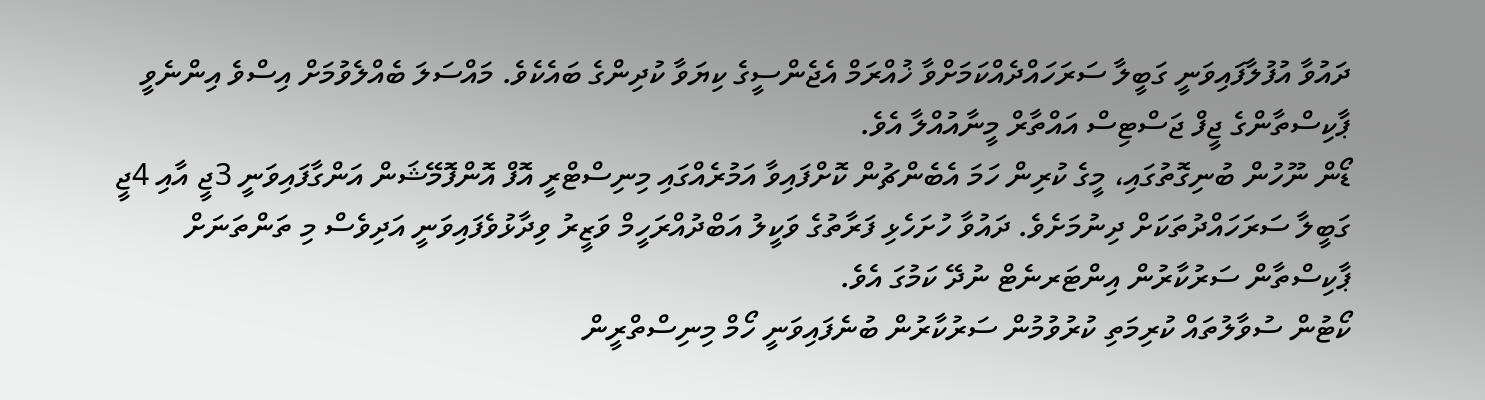ދައުވާ އުފުލާފައިވަނީ ގަބީލާ ސަރަހައްދެއްކަމަށްވާ ޚުއްރަމް އެޖެންސީގެ ކިޔަވާ ކުދިންގެ ބައެކެވެ. މައްސަލަ ބެއްލެވުމަށް އިސްވެ އިންނެވީ ޕާކިސްތާންގެ ޖީފް ޖަސްޓިސް އައްތާރް މީނާއުއްލާ އެވެ.
ޑޯން ނޫހުން ބުނިގޮތުގައި، މީގެ ކުރިން ހަމަ އެބެންޗުން ކޮށްފައިވާ އަމުރެއްގައި މިނިސްޓްރީ އޮފް އޮންފޮމޭޝަން އަންގާފައިވަނީ 3ޖީ އާއި 4ޖީ ގަބީލާ ސަރަހައްދުތަކަށް ދިނުމަށެވެ. ދައުވާ ހުށަހެޅި ފަރާތުގެ ވަކީލު އަބްދުއްރަހީމް ވަޒީރު ވިދާޅުވެފައިވަނީ އަދިވެސް މި ތަންތަނަށް ޕާކިސްތާން ސަރުކާރުން އިންޓަރނެޓް ނުދޭ ކަމުގަ އެވެ.
ކޯޓުން ސުވާލުތައް ކުރިމަތި ކުރުވުމުން ސަރުކާރުން ބުނެފައިވަނީ ހޯމް މިނިސްތްރީން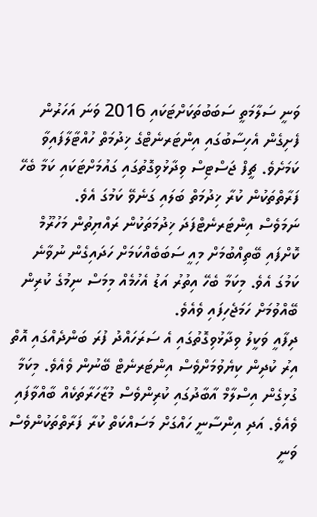ވަނީ ސަލާމަތީ ސަބަބުތަކަށްޓަކައި 2016 ވަނަ އަހަރުން ފެށިގެން އެހިސާބުގައި އިންޓަރނެޓްގެ ޚިދުމަތް ހުއްޓާލާފައިވާ ކަމަށެވެ. ޗީފް ޖަސްޓިސް ވިދާޅުވިގޮތުގައި ގައުމަށްޓަކައި ކަމާ ބެހޭ ފަރާތްތަކުން ކުރާ ޚިދުމަތް ބަލައި ގަނެވޭ ކަމުގަ އެވެ.
ނަމަވެސް އިންޓަރނެޓްފަދަ ޚިދުމަތަކުން ރައްޔިތުން މަހުރޫމް ކޮށްފައި ބޭތިއްބުމަށް މިއީ ސަބަބެއްކަމަށް ހަދައިގެން ނުވާނެ ކަމުގަ އެވެ. މިކަމާ ބެހޭ އިތުރު އަޑު އެހުމެއް މިމަސް ނިމުގެ ކުރިން ބޭއްވުމަށް ހަމަޖެހިފައި ވެއެވެ.
ދިފާއީ ވަކީލު ވިދާޅުވިގޮތުގައި އެ ސަރަހައްދު ފުރަ ބަންދެއްގައި އޮތް އިރު ކުދިން ކިޔެވުމަށްވެސް އިންޓަރނެޓް ބޭނުން ވެއެވެ. މިކަމާ ގުޅިގެން އިސްލާމް އާބާދުގައި ކުރިންވެސް މުޒާހަރާތަކެއް ބާއްވާފައި ވެއެވެ. އަދި އިންސާނީ ހައްގަށް މަސައްކަތް ކުރާ ފަރާތްތަކުންވެސް ވަނީ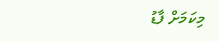މިކަމަށް ފާޑު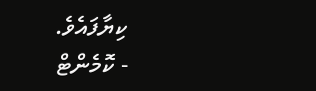ކިޔާފައެވެ.
- ކޮމެންޓް